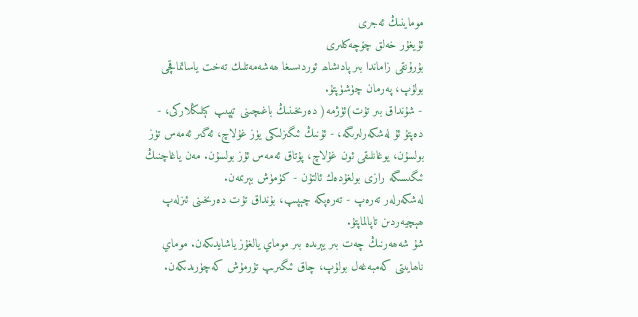موماينىڭ ئەجرى
ئۇيغۇر خەلق چۆچەكلىرى
بۇرۇنقى زاماندا بىر پادىشاھ ئوردىسىغا ھەشەمەتلىك تەخت ياساتماقچى بولۇپ، پەرمان چۈشۈپتۇ.
- شۇنداق بىر تۇت)ئۈژمە( دەرىخىنىڭ باغىچىنى تېپىپ كېلىڭلاركى، - دەپتۇ ئۇ لەشكەرلىرىگە، - ئۇنىڭ ئىگىزلىكى يۈز غۇلاچ، ئەگىر ئەمەس تۈز بولسۇن، يوغانلىقى ئون غۇلاچ، پۇتاق ئەمەس ئۇز بولسۇن. مەن ياغاچنىڭ ئىگىسىگە رازى بولغۇدەك ئالتۇن - كۈمۈش بېرىمەن.
لەشكەرلەر تەرەپ - تەرەپكە چېپىپ، بۇنداق تۇت دەرىخىنى ئىزلەپ ھېچيەردىن تاپالماپتۇ.
شۇ شەھەرنىڭ چەت بىر يېرىدە بىر موماي يالغۇز ياشايدىكەن. موماي ناھايىتى كەمبەغەل بولۇپ، چاق ئىگىرىپ تۇرمۇش كەچۈرىدىكەن.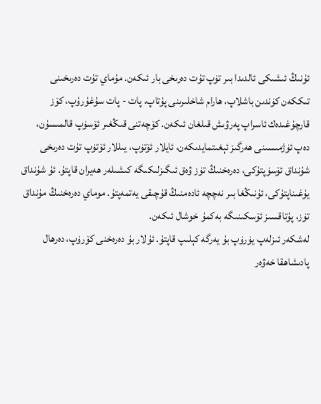ئۇنىڭ ئىشىكى ئالدىدا بىر تۈپ تۇت دەرىخى بار ئىكەن. مۇماي تۇت دەرىخىنى تىككەن كۈندىن باشلاپ، ھارام شاخلىرىنى پۇتاپ، پات - پات سۇغۇرۇپ، كۆز قارچۇغىدەك ئاسراپ پەرۋىش قىلغان ئىكەن. كۆچەتنى قىڭغىر ئۆسۈپ قالمىسۇن، دەپ ئۈژمىسىنى ھەرگىز ئېغىتمايدىكەن، ئايلار ئۆتۈپ، يىللار ئۆتۈپ تۇت دەرىخى شۇنداق ئۆسۈپتۇكى، دەرەخنىڭ تۈز ۋەق ئىگىزلىكىگە كىشىلەر ھەيران قاپتۇ. ئۇ شۇنداق يۇغىناپتۇكى، ئۇنىڭغا بىر نەچچە ئادەمنىڭ قۇچىقى يەتمەپتۇ. موماي دەرەخنىڭ مۇنداق تۈز، پۇتاقسىز ئۆسكىنىگە بەكمۇ خوشال ئىكەن.
لەشكەر ئىزلەپ يۈرۈپ بۇ يەرگە كېلىپ قاپتۇ. ئۇلار بۇ دەرەخنى كۆرۈپ، دەرھال پادىشاھقا خەۋەر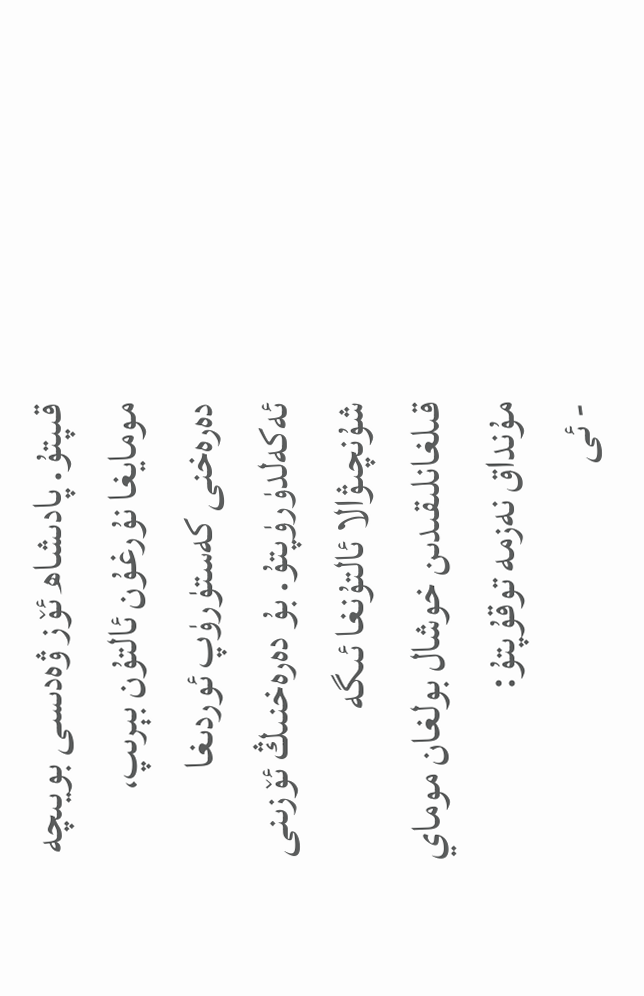قىپتۇ. پادىشاھ ئۆز ۋەدىسى بويىچە مومايغا نۇرغۇن ئالتۇن بېرىپ، دەرەخنى كەستۈرۈپ ئوردىغا ئەكەلدۈرۈپتۇ. بۇ دەرەخنىڭ ئۆزىنى شۇنچىۋالا ئالتۇنغا ئىگە قىلغانلىقىدىن خوشال بولغان موماي مۇنداق نەزمە توقۇپتۇ:
- ئى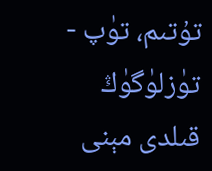تۇتىم، تۈپ - تۈزلۈگۈڭ قىلدى مېنى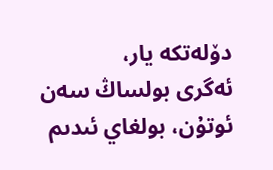دۆلەتكە يار،
ئەگرى بولساڭ سەن ئوتۇن، بولغاي ئىدىم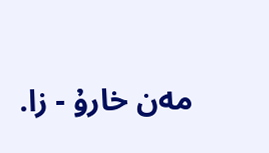مەن خارۇ - زا.